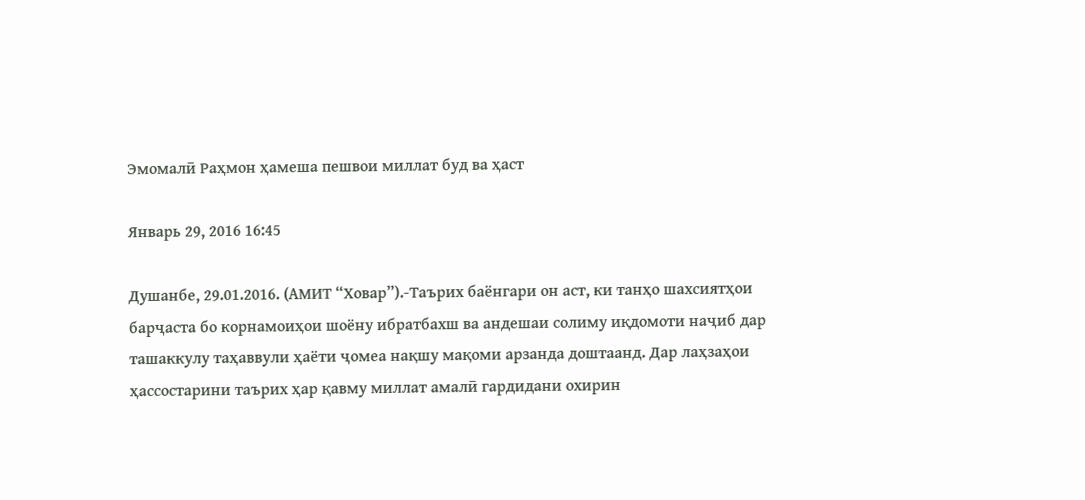Эмомалӣ Раҳмон ҳамеша пешвои миллат буд ва ҳаст

Январь 29, 2016 16:45

Душанбе, 29.01.2016. (АМИТ “Ховар”).-Таърих баёнгари он аст, ки танҳо шахсиятҳои барҷаста бо корнамоиҳои шоёну ибратбахш ва андешаи солиму иқдомоти наҷиб дар ташаккулу таҳаввули ҳаёти ҷомеа нақшу мақоми арзанда доштаанд. Дар лаҳзаҳои ҳассостарини таърих ҳар қавму миллат амалӣ гардидани охирин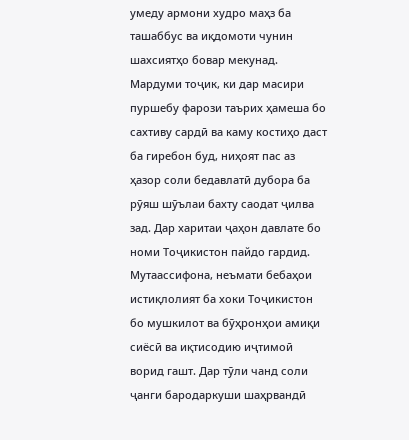умеду армони худро маҳз ба ташаббус ва иқдомоти чунин шахсиятҳо бовар мекунад.
Мардуми тоҷик, ки дар масири пуршебу фарози таърих ҳамеша бо сахтиву сардӣ ва каму костиҳо даст ба гиребон буд, ниҳоят пас аз ҳазор соли бедавлатӣ дубора ба рӯяш шӯълаи бахту саодат ҷилва зад. Дар харитаи ҷаҳон давлате бо номи Тоҷикистон пайдо гардид. Мутаассифона, неъмати бебаҳои истиқлолият ба хоки Тоҷикистон бо мушкилот ва бӯҳронҳои амиқи сиёсӣ ва иқтисодию иҷтимоӣ ворид гашт. Дар тӯли чанд соли ҷанги бародаркуши шаҳрвандӣ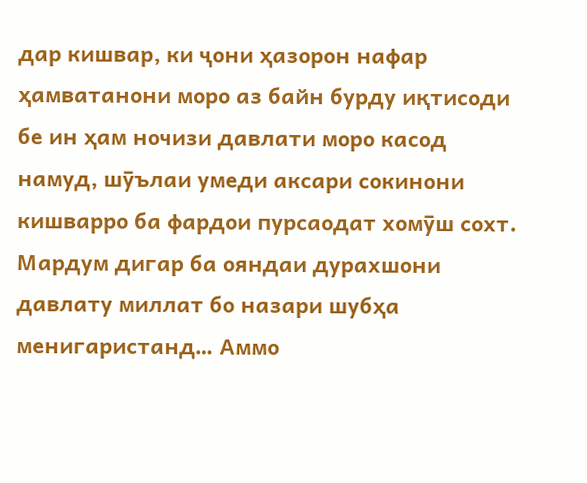дар кишвар, ки ҷони ҳазорон нафар ҳамватанони моро аз байн бурду иқтисоди бе ин ҳам ночизи давлати моро касод намуд, шӯълаи умеди аксари сокинони кишварро ба фардои пурсаодат хомӯш сохт. Мардум дигар ба ояндаи дурахшони давлату миллат бо назари шубҳа менигаристанд… Аммо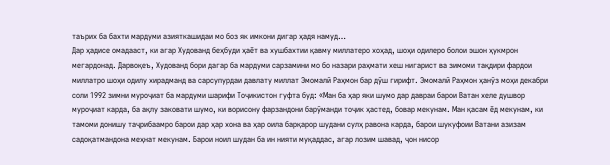таърих ба бахти мардуми азияткашидаи мо боз як имкони дигар ҳадя намуд…
Дар ҳадисе омадааст, ки агар Худованд беҳбуди ҳаёт ва хушбахтии қавму миллатеро хоҳад, шоҳи одилеро болои эшон ҳукмрон мегардонад. Дарвоқеъ, Худованд бори дагар ба мардуми сарзамини мо бо назари раҳмати хеш нигарист ва зимоми тақдири фардои миллатро шоҳи одилу хирадманд ва сарсупурдаи давлату миллат Эмомалӣ Раҳмон бар дӯш гирифт. Эмомалӣ Раҳмон ҳанӯз моҳи декабри соли 1992 зимни муроҷиат ба мардуми шарифи Тоҷикистон гуфта буд: «Ман ба ҳар яки шумо дар давраи барои Ватан хеле душвор муроҷиат карда, ба ақлу заковати шумо, ки ворисону фарзандони барӯманди тоҷик ҳастед, бовар мекунам. Ман қасам ёд мекунам, ки тамоми донишу таҷрибаамро барои дар ҳар хона ва ҳар оила барқарор шудани сулҳ равона карда, барои шукуфоии Ватани азизам садоқатмандона меҳнат мекунам. Барои ноил шудан ба ин нияти муқаддас, агар лозим шавад, ҷон нисор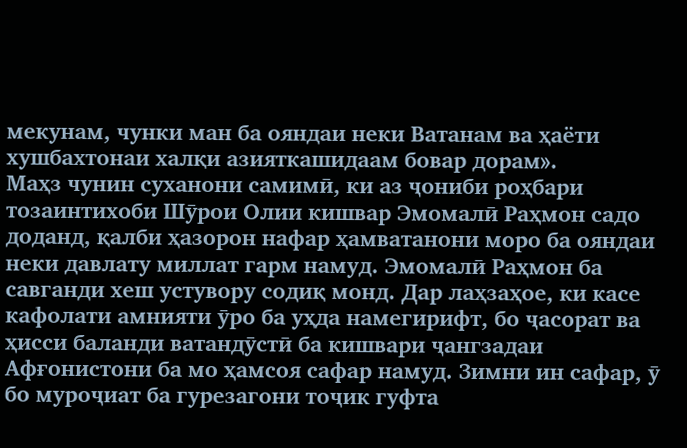мекунам, чунки ман ба ояндаи неки Ватанам ва ҳаёти хушбахтонаи халқи азияткашидаам бовар дорам».
Маҳз чунин суханони самимӣ, ки аз ҷониби роҳбари тозаинтихоби Шӯрои Олии кишвар Эмомалӣ Раҳмон садо доданд, қалби ҳазорон нафар ҳамватанони моро ба ояндаи неки давлату миллат гарм намуд. Эмомалӣ Раҳмон ба савганди хеш устувору содиқ монд. Дар лаҳзаҳое, ки касе кафолати амнияти ӯро ба уҳда намегирифт, бо ҷасорат ва ҳисси баланди ватандӯстӣ ба кишвари ҷангзадаи Афғонистони ба мо ҳамсоя сафар намуд. Зимни ин сафар, ӯ бо муроҷиат ба гурезагони тоҷик гуфта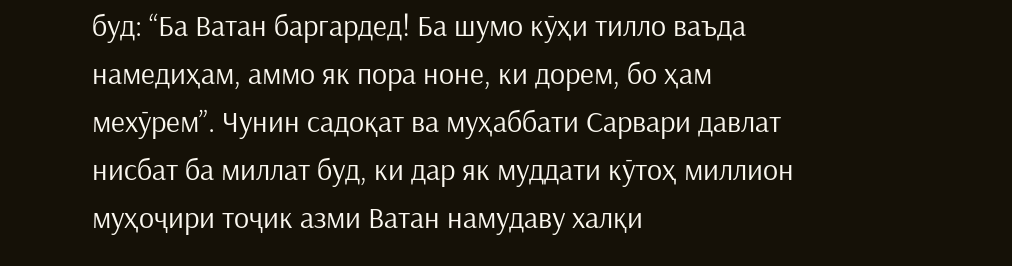буд: “Ба Ватан баргардед! Ба шумо кӯҳи тилло ваъда намедиҳам, аммо як пора ноне, ки дорем, бо ҳам мехӯрем”. Чунин садоқат ва муҳаббати Сарвари давлат нисбат ба миллат буд, ки дар як муддати кӯтоҳ миллион муҳоҷири тоҷик азми Ватан намудаву халқи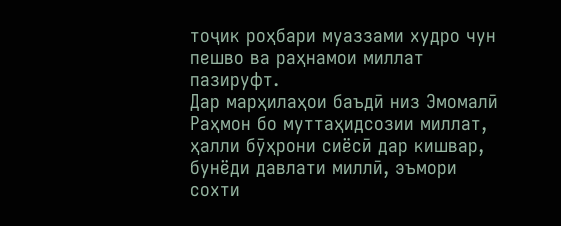тоҷик роҳбари муаззами худро чун пешво ва раҳнамои миллат пазируфт.
Дар марҳилаҳои баъдӣ низ Эмомалӣ Раҳмон бо муттаҳидсозии миллат, ҳалли бӯҳрони сиёсӣ дар кишвар, бунёди давлати миллӣ, эъмори сохти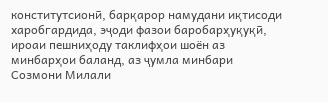конститутсионӣ, барқарор намудани иқтисоди харобгардида, эҷоди фазои баробарҳуқуқӣ, ироаи пешниҳоду таклифҳои шоён аз минбарҳои баланд, аз ҷумла минбари Созмони Милали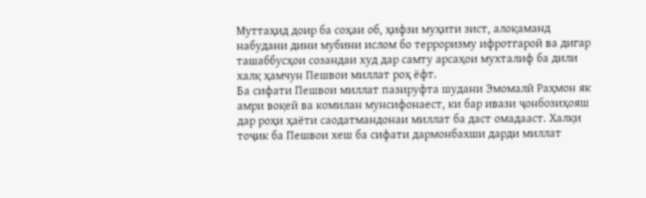Муттаҳид доир ба соҳаи об, ҳифзи муҳити зист, алоқаманд набудани дини мубини ислом бо терроризму ифротгароӣ ва дигар ташаббусҳои созандаи худ дар самту арсаҳои мухталиф ба дили халқ ҳамчун Пешвои миллат роҳ ёфт.
Ба сифати Пешвои миллат пазируфта шудани Эмомалӣ Раҳмон як амри воқеӣ ва комилан мунсифонаест, ки бар ивази ҷонбозиҳояш дар роҳи ҳаёти саодатмандонаи миллат ба даст омадааст. Халқи тоҷик ба Пешвои хеш ба сифати дармонбахши дарди миллат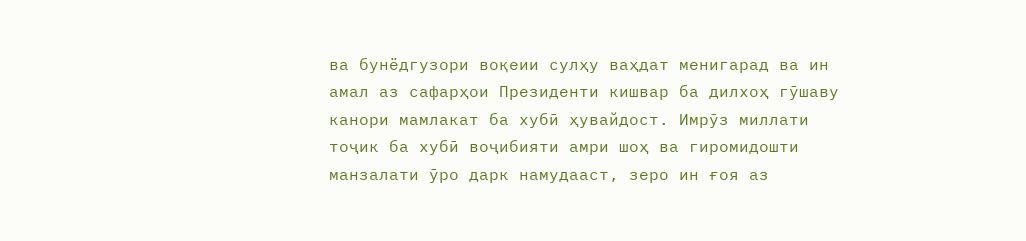ва бунёдгузори воқеии сулҳу ваҳдат менигарад ва ин амал аз сафарҳои Президенти кишвар ба дилхоҳ гӯшаву канори мамлакат ба хубӣ ҳувайдост. Имрӯз миллати тоҷик ба хубӣ воҷибияти амри шоҳ ва гиромидошти манзалати ӯро дарк намудааст, зеро ин ғоя аз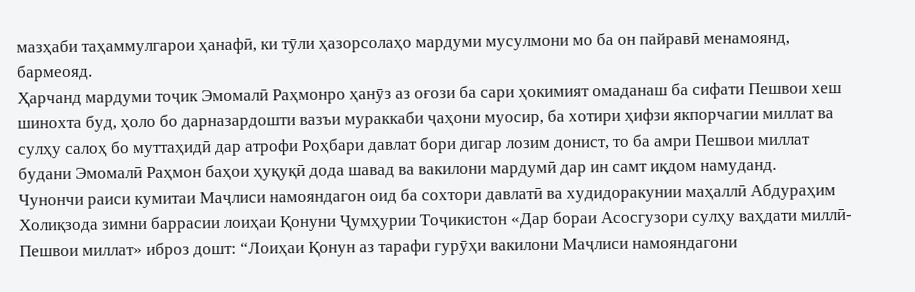мазҳаби таҳаммулгарои ҳанафӣ, ки тӯли ҳазорсолаҳо мардуми мусулмони мо ба он пайравӣ менамоянд, бармеояд.
Ҳарчанд мардуми тоҷик Эмомалӣ Раҳмонро ҳанӯз аз оғози ба сари ҳокимият омаданаш ба сифати Пешвои хеш шинохта буд, ҳоло бо дарназардошти вазъи мураккаби ҷаҳони муосир, ба хотири ҳифзи якпорчагии миллат ва сулҳу салоҳ бо муттаҳидӣ дар атрофи Роҳбари давлат бори дигар лозим донист, то ба амри Пешвои миллат будани Эмомалӣ Раҳмон баҳои ҳуқуқӣ дода шавад ва вакилони мардумӣ дар ин самт иқдом намуданд.
Чунончи раиси кумитаи Маҷлиси намояндагон оид ба сохтори давлатӣ ва худидоракунии маҳаллӣ Абдураҳим Холиқзода зимни баррасии лоиҳаи Қонуни Ҷумҳурии Тоҷикистон «Дар бораи Асосгузори сулҳу ваҳдати миллӣ-Пешвои миллат» иброз дошт: “Лоиҳаи Қонун аз тарафи гурӯҳи вакилони Маҷлиси намояндагони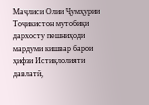Маҷлиси Олии Ҷумҳурии Тоҷикистон мутобиқи дархосту пешниҳоди мардуми кишвар барои ҳифзи Истиқлолияти давлатӣ,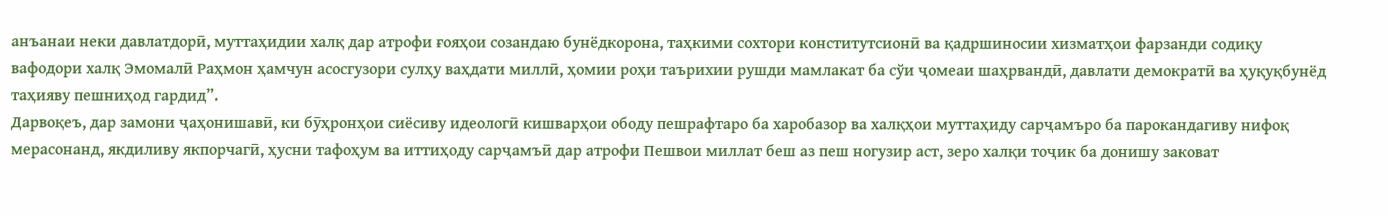анъанаи неки давлатдорӣ, муттаҳидии халқ дар атрофи ғояҳои созандаю бунёдкорона, таҳкими сохтори конститутсионӣ ва қадршиносии хизматҳои фарзанди содиқу вафодори халқ Эмомалӣ Раҳмон ҳамчун асосгузори сулҳу ваҳдати миллӣ, ҳомии роҳи таърихии рушди мамлакат ба сўи ҷомеаи шаҳрвандӣ, давлати демократӣ ва ҳуқуқбунёд таҳияву пешниҳод гардид”.
Дарвоқеъ, дар замони ҷаҳонишавӣ, ки бӯҳронҳои сиёсиву идеологӣ кишварҳои ободу пешрафтаро ба харобазор ва халқҳои муттаҳиду сарҷамъро ба парокандагиву нифоқ мерасонанд, якдиливу якпорчагӣ, ҳусни тафоҳум ва иттиҳоду сарҷамъӣ дар атрофи Пешвои миллат беш аз пеш ногузир аст, зеро халқи тоҷик ба донишу заковат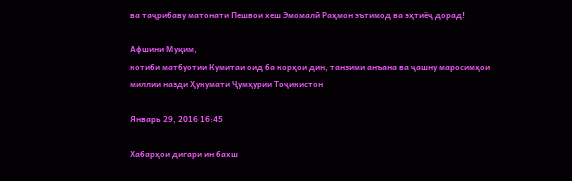ва таҷрибаву матонати Пешвои хеш Эмомалӣ Раҳмон эътимод ва эҳтиёҷ дорад!

Афшини Муқим,
котиби матбуотии Кумитаи оид ба корҳои дин, танзими анъана ва ҷашну маросимҳои миллии назди Ҳукумати Ҷумҳурии Тоҷикистон

Январь 29, 2016 16:45

Хабарҳои дигари ин бахш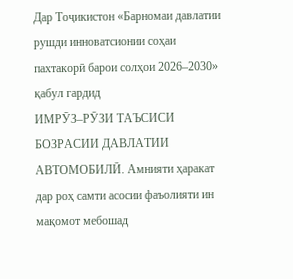Дар Тоҷикистон «Барномаи давлатии рушди инноватсионии соҳаи пахтакорӣ барои солҳои 2026–2030» қабул гардид
ИМРӮЗ–РӮЗИ ТАЪСИСИ БОЗРАСИИ ДАВЛАТИИ АВТОМОБИЛӢ. Амнияти ҳаракат дар роҳ самти асосии фаъолияти ин мақомот мебошад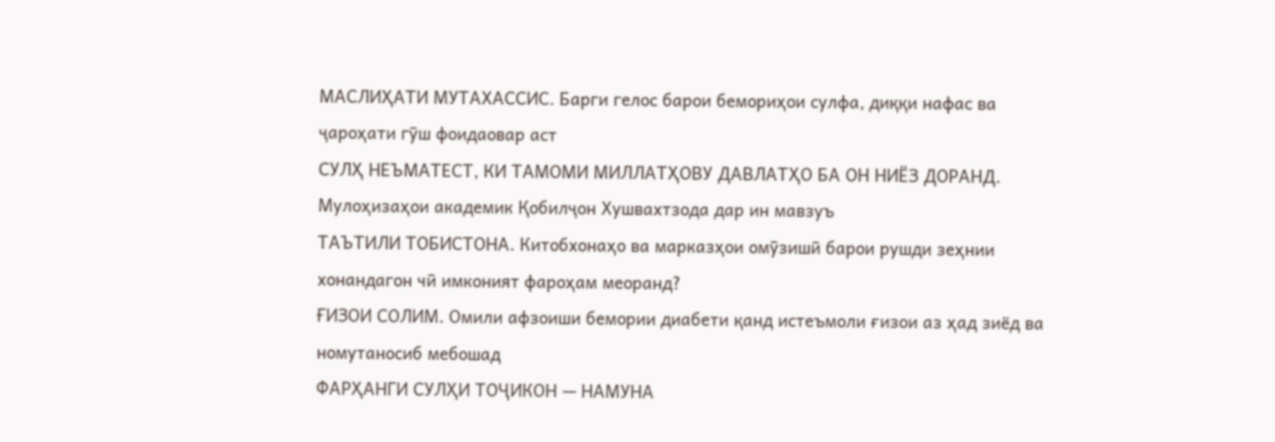МАСЛИҲАТИ МУТАХАССИС. Барги гелос барои бемориҳои сулфа, диққи нафас ва ҷароҳати гӯш фоидаовар аст
СУЛҲ НЕЪМАТЕСТ, КИ ТАМОМИ МИЛЛАТҲОВУ ДАВЛАТҲО БА ОН НИЁЗ ДОРАНД. Мулоҳизаҳои академик Қобилҷон Хушвахтзода дар ин мавзуъ
ТАЪТИЛИ ТОБИСТОНА. Китобхонаҳо ва марказҳои омӯзишӣ барои рушди зеҳнии хонандагон чӣ имконият фароҳам меоранд?
ҒИЗОИ СОЛИМ. Омили афзоиши бемории диабети қанд истеъмоли ғизои аз ҳад зиёд ва номутаносиб мебошад
ФАРҲАНГИ СУЛҲИ ТОҶИКОН — НАМУНА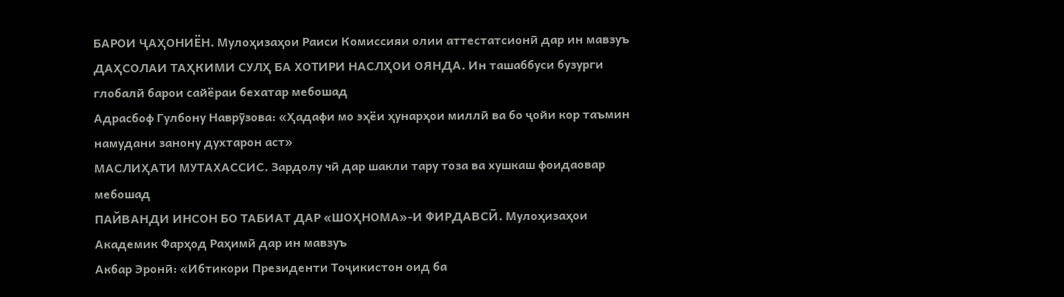БАРОИ ҶАҲОНИЁН. Мулоҳизаҳои Раиси Комиссияи олии аттестатсионӣ дар ин мавзуъ
ДАҲСОЛАИ ТАҲКИМИ СУЛҲ БА ХОТИРИ НАСЛҲОИ ОЯНДА. Ин ташаббуси бузурги глобалӣ барои сайёраи бехатар мебошад
Адрасбоф Гулбону Наврӯзова: «Ҳадафи мо эҳёи ҳунарҳои миллӣ ва бо ҷойи кор таъмин намудани занону духтарон аст»
МАСЛИҲАТИ МУТАХАССИС. Зардолу чӣ дар шакли тару тоза ва хушкаш фоидаовар мебошад
ПАЙВАНДИ ИНСОН БО ТАБИАТ ДАР «ШОҲНОМА»-И ФИРДАВСӢ. Мулоҳизаҳои Академик Фарҳод Раҳимӣ дар ин мавзуъ
Акбар Эронӣ: «Ибтикори Президенти Тоҷикистон оид ба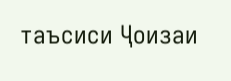таъсиси Ҷоизаи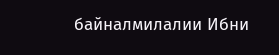байналмилалии Ибни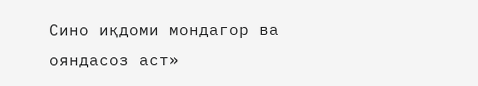Сино иқдоми мондагор ва ояндасоз аст»